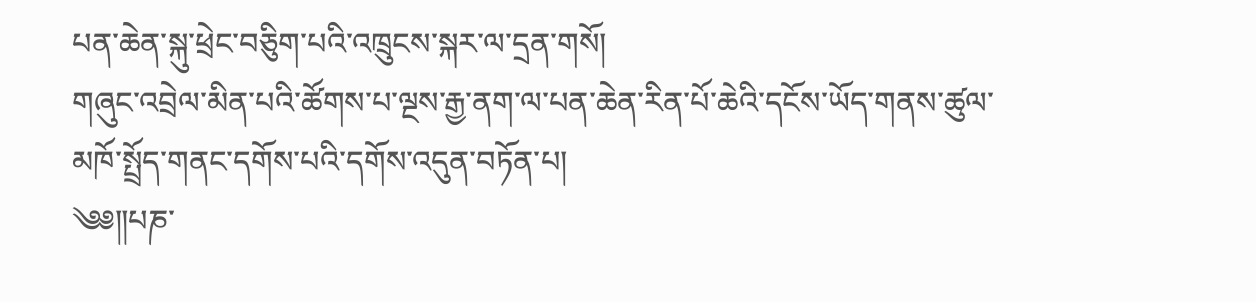པན་ཆེན་སྐུ་ཕྲེང་བཅིུག་པའི་འཁྲུངས་སྐར་ལ་དྲན་གསོ།
གཞུང་འབྲེལ་མིན་པའི་ཚོགས་པ་ལྔས་རྒྱ་ནག་ལ་པན་ཆེན་རིན་པོ་ཆེའི་དངོས་ཡོད་གནས་ཚུལ་མཁོ་སྤྲོད་གནང་དགོས་པའི་དགོས་འདུན་བཏོན་པ།
༄༅༎པཎ་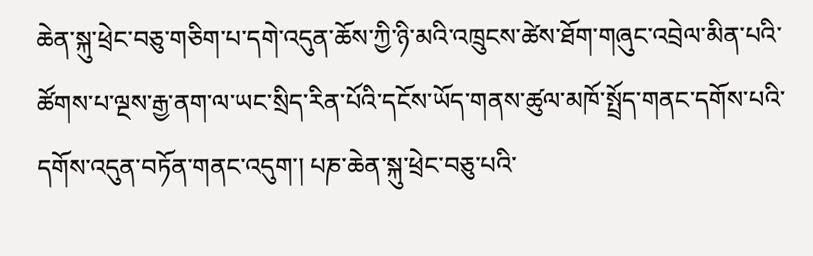ཆེན་སྐུ་ཕྲེང་བཅུ་གཅིག་པ་དགེ་འདུན་ཆོས་ཀྱི་ཉི་མའི་འཁྲུངས་ཚེས་ཐོག་གཞུང་འབྲེལ་མིན་པའི་ཚོགས་པ་ལྔས་རྒྱ་ནག་ལ་ཡང་སྲིད་རིན་པོའི་དངོས་ཡོད་གནས་ཚུལ་མཁོ་སྤྲོད་གནང་དགོས་པའི་དགོས་འདུན་བཏོན་གནང་འདུག་། པཎ་ཆེན་སྐུ་ཕྲེང་བཅུ་པའི་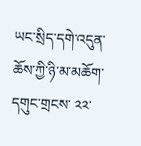ཡང་སྲིད་དགེ་འདུན་ཆོས་ཀྱི་ཉི་མ་མཆོག་དགུང་གྲངས་ ༢༢་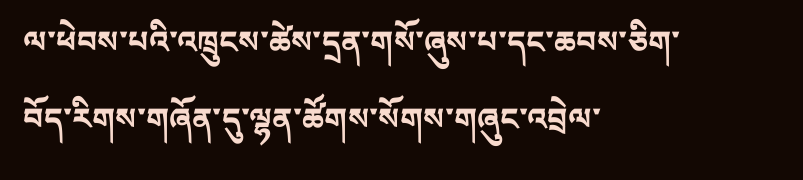ལ་ཕེབས་པའི་འཁྲུངས་ཚེས་དྲན་གསོ་ཞུས་པ་དང་ཆབས་ཅིག་བོད་རིགས་གཞོན་དུ་ལྷན་ཚོགས་སོགས་གཞུང་འབྲེལ་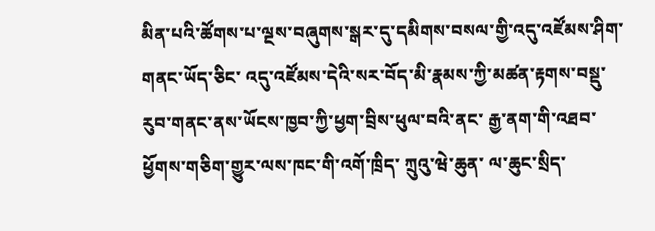མིན་པའི་ཚོགས་པ་ལྔས་བཞུགས་སྒར་དུ་དམིགས་བསལ་གྱི་འདུ་འཛོམས་ཤིག་གནང་ཡོད་ཅིང་ འདུ་འཛོམས་དེའི་སར་བོད་མི་རྣམས་ཀྱི་མཚན་རྟགས་བསྡུ་རུབ་གནང་ནས་ཡོངས་ཁྱབ་ཀྱི་ཕྱག་བྲིས་ཕུལ་བའི་ནང་ རྒྱ་ནག་གི་འཐབ་ཕྱོགས་གཅིག་གྱུར་ལས་ཁང་གི་འགོ་ཁྲིད་ ཀྲུའུ་ཝེ་ཆུན་ ལ་ཆུང་སྲིད་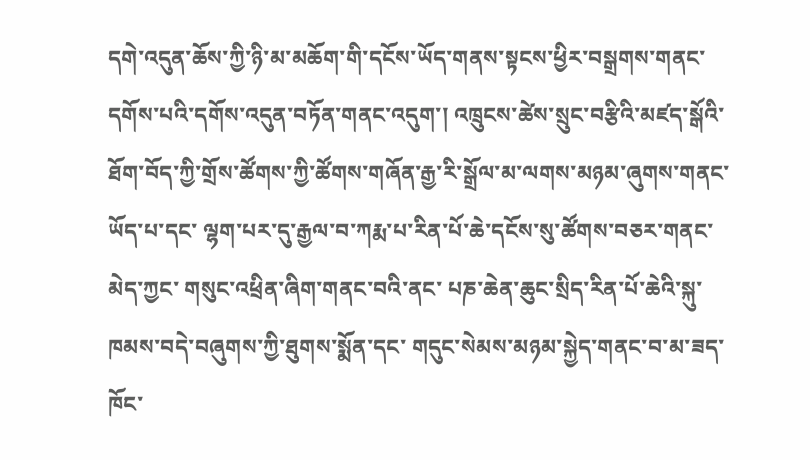དགེ་འདུན་ཆོས་ཀྱི་ཉི་མ་མཆོག་གི་དངོས་ཡོད་གནས་སྟངས་ཕྱིར་བསྒྲགས་གནང་དགོས་པའི་དགོས་འདུན་བཏོན་གནང་འདུག་། འཁྲུངས་ཚེས་སྲུང་བརྩིའི་མཛད་སྒོའི་ཐོག་བོད་ཀྱི་གྲོས་ཚོགས་ཀྱི་ཚོགས་གཞོན་རྒྱ་རི་སྒྲོལ་མ་ལགས་མཉམ་ཞུགས་གནང་ཡོད་པ་དང་ ལྷག་པར་དུ་རྒྱལ་བ་ཀརྨ་པ་རིན་པོ་ཆེ་དངོས་སུ་ཚོགས་བཅར་གནང་མེད་ཀྱང་ གསུང་འཕྲིན་ཞིག་གནང་བའི་ནང་ པཎ་ཆེན་ཆུང་སྲིད་རིན་པོ་ཆེའི་སྐུ་ཁམས་བདེ་བཞུགས་ཀྱི་ཐུགས་སྨོན་དང་ གདུང་སེམས་མཉམ་སྐྱེད་གནང་བ་མ་ཟད་ ཁོང་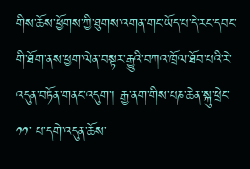གིས་ཆོས་ཕྱོགས་ཀྱི་ཐུགས་འགན་གང་ཡོད་པ་དེ་རང་དབང་གི་ཐོག་ནས་ཕྱག་ལེན་བསྟར་རྒྱུའི་བཀའ་ཁྲོལ་ཐོབ་པའི་རེ་འདུན་བཏོན་གནང་འདུག་། རྒྱ་ནག་གིས་པཎ་ཆེན་སྐུ་ཕྲེང་ ༡༡་ པ་དགེ་འདུན་ཆོས་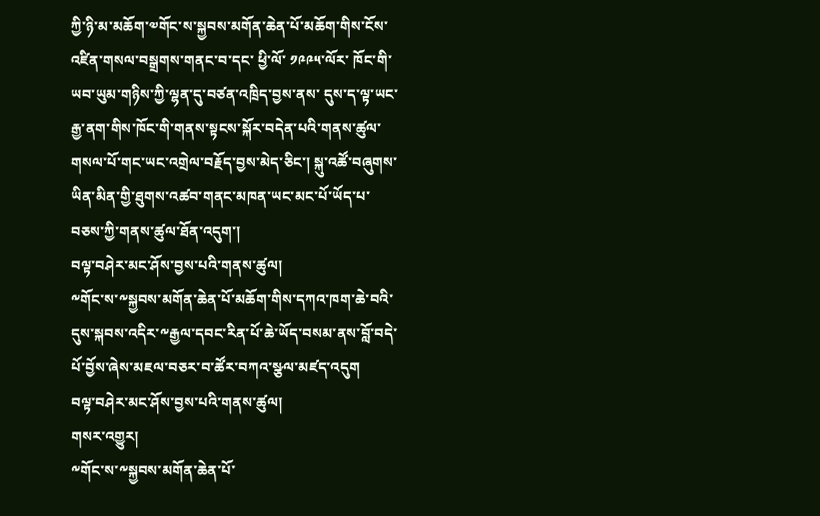ཀྱི་ཉི་མ་མཆོག་༧གོང་ས་སྐྱབས་མགོན་ཆེན་པོ་མཆོག་གིས་ངོས་འཛིན་གསལ་བསྒྲགས་གནང་བ་དང་ ཕྱི་ལོ་ ༡༩༩༥་ལོར་ ཁོང་གི་ཡབ་ཡུམ་གཉིས་ཀྱི་ལྷན་དུ་བཙན་འཁྲིད་བྱས་ནས་ དུས་ད་ལྟ་ཡང་རྒྱ་ནག་གིས་ཁོང་གི་གནས་སྟངས་སྐོར་བདེན་པའི་གནས་ཚུལ་གསལ་པོ་གང་ཡང་འགྲེལ་བརྗོད་བྱས་མེད་ཅིང་། སྐུ་འཚོ་བཞུགས་ཡིན་མིན་གྱི་ཐུགས་འཚབ་གནང་མཁན་ཡང་མང་པོ་ཡོད་པ་བཅས་ཀྱི་གནས་ཚུལ་ཐོན་འདུག་།
བལྟ་བཤེར་མང་ཤོས་བྱས་པའི་གནས་ཚུལ།
༸གོང་ས་༸སྐྱབས་མགོན་ཆེན་པོ་མཆོག་གིས་དཀའ་ཁག་ཆེ་བའི་དུས་སྐབས་འདིར་༸རྒྱལ་དབང་རིན་པོ་ཆེ་ཡོད་བསམ་ནས་བློ་བདེ་པོ་བྱོས་ཞེས་མཇལ་བཅར་བ་ཚོར་བཀའ་སྩལ་མཛད་འདུག
བལྟ་བཤེར་མང་ཤོས་བྱས་པའི་གནས་ཚུལ།
གསར་འགྱུར།
༸གོང་ས་༸སྐྱབས་མགོན་ཆེན་པོ་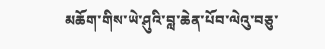མཆོག་གིས་ཡེ་ཤུའི་བླ་ཆེན་པོབ་ལེའུ་བཅུ་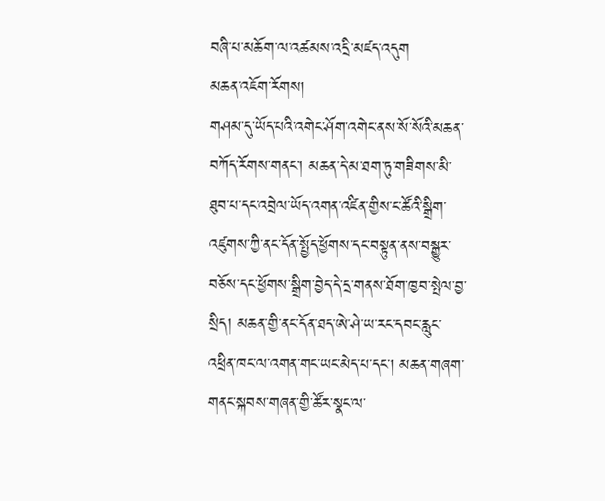བཞི་པ་མཆོག་ལ་འཚམས་འདྲི་མཛད་འདུག
མཆན་འཇོག་རོགས།
གཤམ་དུ་ཡོད་པའི་འགེང་ཤོག་འགེང་ནས་སོ་སོའི་མཆན་བཀོད་རོགས་གནང་། མཆན་དེ་མ་ཐག་ཏུ་གཟིགས་མི་ཐུབ་པ་དང་འབྲེལ་ཡོད་འགན་འཛིན་གྱིས་ང་ཚོའི་སྒྲིག་འཛུགས་ཀྱི་ནང་དོན་སྤྱོད་ཕྱོགས་དང་བསྟུན་ནས་བསྒྱུར་བཅོས་དང་ཕྱོགས་སྒྲིག་བྱེད་དེ་དྲ་གནས་ཐོག་ཁྱབ་སྤེལ་བྱ་སྲིད། མཆན་གྱི་ནང་དོན་ཐད་ཨེ་ཤེ་ཡ་རང་དབང་རླུང་འཕྲིན་ཁང་ལ་འགན་གང་ཡང་མེད་པ་དང་། མཆན་གཞག་གནང་སྐབས་གཞན་གྱི་ཚོར་སྣང་ལ་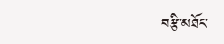བརྩི་མཐོང་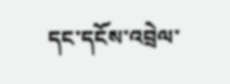དང་དངོས་འབྲེལ་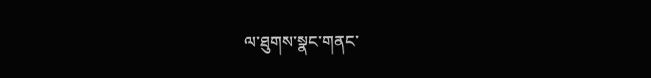ལ་ཐུགས་སྣང་གནང་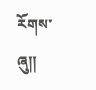རོགས་ཞུ༎